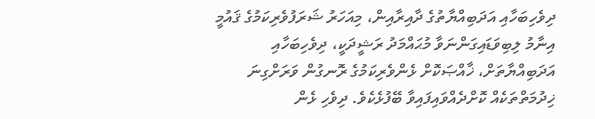ދިވެހިބަހާއި އަދަބިއްޔާތުގެ ދާއިރާއިން، މިއަހަރު ޝަރަފުވެރިކަމުގެ ޤައުމީ އިނާމު ލިބިވަޑައިގަންނަވާ މުޙައްމަދު ރަޝީދަކީ، ދިވެހިބަހާއި އަދަބިއްޔާތަށް، ޚާއްޞަކޮށް ޅެންވެރިކަމުގެ ރޮނގުން ވަރަށްގިނަ ޚިދުމަތްތަކެއް ކޮށްދެއްވައިފައިވާ ބޭފުޅެކެވެ. ދިވެހި ޅެން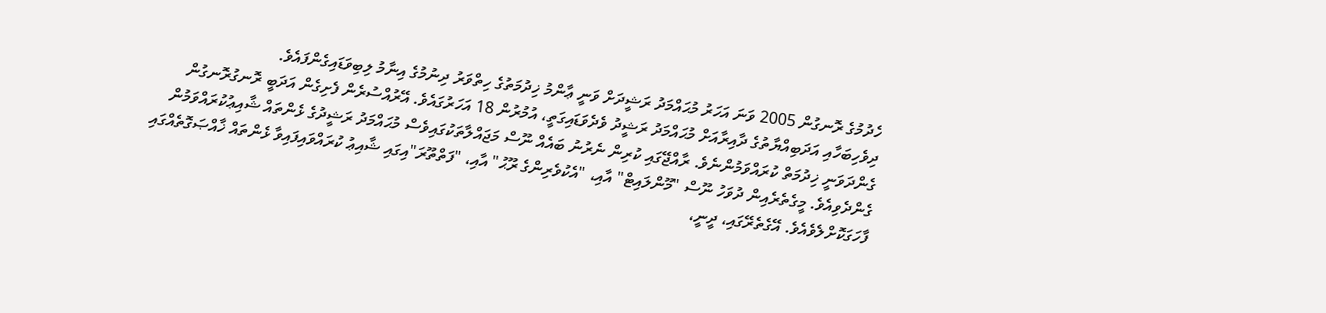ހެދުމުގެ ރޮނގުން 2005 ވަނަ އަހަރު މުޙައްމަދު ރަޝީދަށް ވަނީ ޢާންމު ޚިދުމަތުގެ ހިތްވަރު ދިނުމުގެ އިނާމު ލިބިވަޑައިގެންފައެވެ.
ދިވެހިބަހާއި އަދަބިއްޔާތުގެ ދާއިރާއަށް މުޙައްމަދު ރަޝީދު ވެދެވަޑައިގަތީ، އުމުރުން 18 އަހަރުގައެވެ. އޭރުއްސުރެން ފެށިގެން އަދަބީ ރޮނގުރޮނގުން ގެންދަވަނީ ޚިދުމަތް ކުރައްވަމުންނެވެ. ރާއްޖޭގައި ކުރިން ނެރުނު ބައެއް ނޫސް މަޖައްލާތަކުގައިވެސް މުޙައްމަދު ރަޝީދުގެ ޅެންތައް ޝާއިޢުކުރައްވަމުން ގެންދެވިއެވެ. މީގެތެރެއިން ދުވަހު ނޫސް "މޫންލައިޓް" އާއި، "އެކުވެރިންގެ ރޫޙު" އާއި، "ފަތްތޫރަ"އިގައި ޝާއިޢު ކުރައްވައިފައިވާ ޅެންތައް ޚާއްޞަގޮތެއްގައި ފާހަގަކޮށްލެވެއެވެ. އޭގެތެރޭގައި، ދީނީ،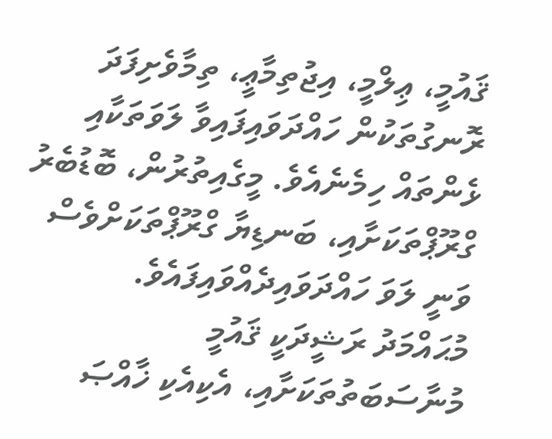ޤައުމީ، ޢިލްމީ، އިޖުތިމާޢީ، ތިމާވެށިފަދަ ރޮނގުތަކުން ހައްދަވައިފައިވާ ލަވަތަކާއި ޅެންތައް ހިމެނެއެވެ. މީގެއިތުރުން، ބޮޑުބެރު ގްރޫޕްތަކަށާއި، ބަނޑިޔާ ގްރޫޕްތަކަށްވެސް ވަނީ ލަވަ ހައްދަވައިދެއްވައިފައެވެ.
މުޙައްމަދު ރަޝީދަކީ ޤައުމީ މުނާސަބަތުތަކަށާއި، އެކިއެކި ޚާއްޞަ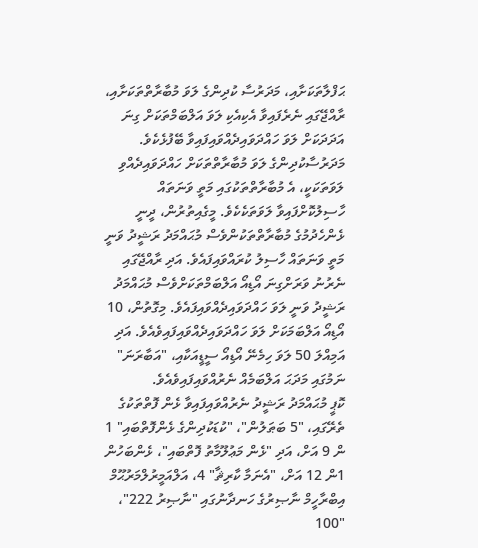ޙަފްލާތަކަށާއި، މަދަރުސާ ކުދިންގެ ލަވަ މުބާރާތްތަކަށާއި، ރާއްޖޭގައި ނެރެފައިވާ އެކިއެކި ލަވަ އަލްބަމްތަކަށް ގިނަ އަދަދަކަށް ލަވަ ހައްދަވައިދެއްވައިފައިވާ ބޭފުޅެކެވެ. މަދަރުސާކުދިންގެ ލަވަ މުބާރާތްތަކަށް ހައްދަވައިދެއްވި ލަވަތަކަކީ، އެ މުބާރާތްތަކުގައި މަތީ ވަނަތައް ހާސިލުކޮށްފައިވާ ލަވަތަކެކެވެ. މީގެއިތުރުން، ދީނީ ޅެންހެދުމުގެ މުބާރާތްތަކުންވެސް މުޙައްމަދު ރަޝީދު ވަނީ މަތީ ވަނަތައް ހާސިލު ކުރައްވައިފައެވެ. އަދި ރާއްޖޭގައި ނެރުނު ވަރަށްގިނަ އޯޑިއޯ އަލްބަމްތަކަށްވެސް މުޙައްމަދު ރަޝީދު ވަނީ ލަވަ ހައްދަވައިދެއްވައިފައެވެ. މިގޮތުން، 10 އޯޑިއޯ އަލްބަމަކަށް ލަވަ ހައްދަވައިދެއްވައިފައިވެއެވެ. އަދި އަމިއްލަ 50 ލަވަ ހިމެނޭ އޯޑިއޯ ސީޑީއަކާއި، "އަބާރަނަ" ނަމުގައި މަދަޙަ އަލްބަމެއް ނެރުއްވައިފައިވެއެވެ.
ކޮޕީ މުޙައްމަދު ރަޝީދު ނެރުއްވައިފައިވާ ޅެން ފޮތްތަކުގެ ތެރޭގައި، "5 ބަޠަލުން"، "ކުޑަކުދިންގެ ޅެންފޮތްބައި" 1 ން 9 އަށް، އަދި "ޅެން މަޢުލޫމާތު ފޮތްބައި"، ޅެންބަހުން 1ން 12 އަށް، "އެނަމާ ކާރިޘާ" 4، އަލްއަމީރުލްމަރުޙޫމް އިބްރާހީމް ނާޞިރުގެ ހަނދާނުގައި "ނާޞިރު 222"، "100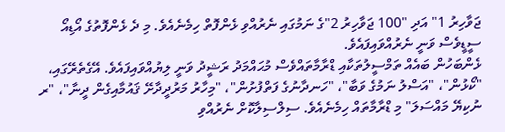ޖަވާހިރު 1" އަދި "100 ޖަވާހިރު 2"ގެ ނަމުގައި ނެރުއްވި ޅެންފޮތް ހިމެނެއެވެ. މި ދެ ޅެންފޮތުގެ އޯޑިއޯ ސީޑީވެސް ވަނީ ނެރުއްވައިފައެވެ.
ޅެންބަހުން ބައެއް ތަމްސީލުތަކާއި ޑްރާމާތައްވެސް މުޙައްމަދު ރަޝީދު ވަނީ ލިޔުއްވައިފައެވެ. އޭގެތެރޭގައި، "ކޯޅުން"، "އަސްލު ނަމުގެ ވަބާ"، "ހަނދާނުގެ ފަތްފުށުން"، "މިހާރު މަރުދީދާށޭ ޤައުމާއިގެން ދީނާ"، "ރ ނުކިޔޭ މައްސަލަ" މި ޑްރާމާތައް ހިމެނެއެވެ. ސިލްސިލާކޮށް ނެރުއްވި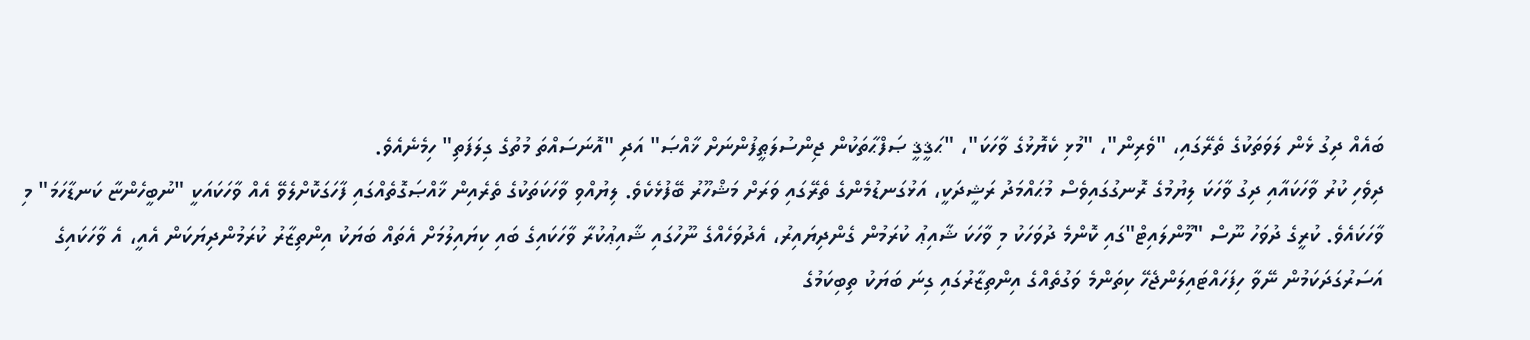ބައެއް ދިގު ޅެން ލަވަތަކުގެ ތެރޭގައި، "ވެރިން"، "މުޅި ކެޔޮޅުގެ ވާހަކަ"، "ޙަޤީޤީ ޞަފްޙާތަކުން ޖިންސުލަޠީފުންނަށް ޚާއްޞަ" އަދި "އޮނަސައްތަ މުތުގެ ގިލަފަތި" ހިމެނެއެވެ.
ދިވެހި ކުރު ވާހަކައާއި ދިގު ވާހަކަ ލިޔުމުގެ ރޮނގުގައިވެސް މުޙައްމަދު ރަޝީދަކީ، އަޅުގަނޑުމެންގެ ތެރޭގައި ވަރަށް މަޝްހޫރު ބޭފުޅެކެވެ. ލިޔުއްވި ވާހަކަތަކުގެ ތެރެއިން ޚާއްޞަގޮތެއްގައި ފާހަގަކޮށްލެވޭ އެއް ވާހަކައަކީ "ނުބީހެންޏާ ކަނޑާހަމަ" މި ވާހަކައެވެ. ކުރީގެ ދުވަހު ނޫސް "މޫންލައިޓް"ގައި ކޮންމެ ދުވަހަކު މި ވާހަކަ ޝާއިޢު ކުރަމުން ގެންދިޔައިރު، އެދުވަހެއްގެ ނޫހުގައި ޝާއިޢުކުރާ ވާހަކައިގެ ބައި ކިޔައިލުމަށް އެތައް ބަޔަކު އިންތިޒާރު ކުރަމުންދިޔަކަން އެއީ، އެ ވާހަކައިގެ އަސަރުގަދަކަމުން ނޭވާ ހިފަހައްޓައިލަންޖެހޭ ކިތަންމެ ވަގުތެއްގެ އިންތިޒާރުގައި ގިނަ ބަޔަކު ތިބިކަމުގެ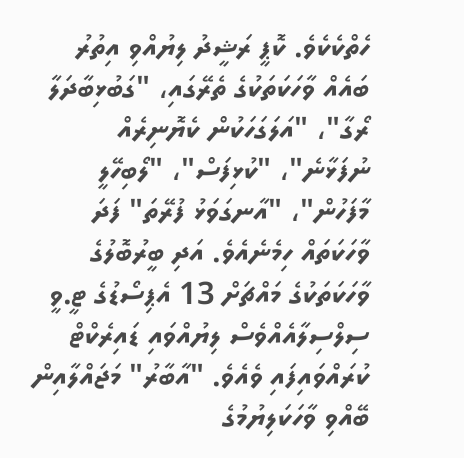ހެތްކެކެވެ. ކޮޕީ ރަޝީދު ލިޔުއްވި އިތުރު ބައެއް ވާހަކަތަކުގެ ތެރޭގައި، "ގަބުޅިބާދަލާ ރޯގާ"، "އަލަގަހަކުން ކެޔޮނިރެއް ނުފަޅާނެ"، "ކުޅިފަސް"، "ލޯބިހޭލީ މާފަހުން"، "އާނގަވަޅު ފުރޭތަ" ފަދަ ވާހަކަތައް ހިމެނެއެވެ. އަދި ބީރުބޮލުގެ ވާހަކަތަކުގެ މައްޗަށް 13 އެޕިސޯޑުގެ ޓީ.ވީ ސިލްސިލާއެއްވެސް ލިޔުއްވައި ޑައިރެކްޓް ކުރައްވައިފައި ވެއެވެ. "އާބާރު" މަޖައްލާއިން ބޭއްވި ވާހަކަލިޔުމުގެ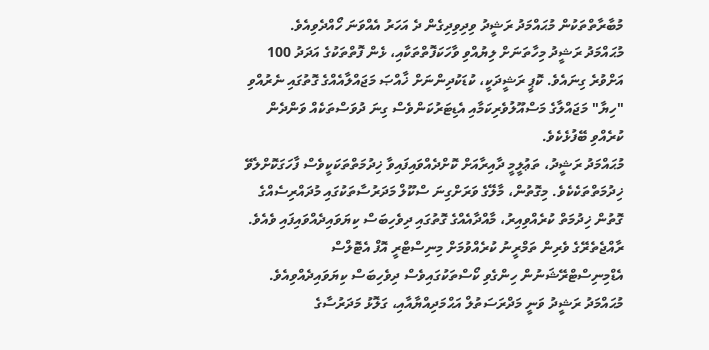މުބާރާތްތަކުން މުޙައްމަދު ރަޝީދު ވިދިވިދިގެން ދެ އަހަރު އެއްވަނަ ހޯއްދެވިއެވެ.
މުޙައްމަދު ރަޝީދު މިހާތަނަށް ލިޔުއްވި ވާހަކަފޮތްތަކާއި، ޅެން ފޮތްތަކުގެ އަދަދު 100 އަށްވުރެ ގިނައެވެ. ކޮޕީ ރަޝީދަކީ، ކުޑަކުދިންނަށް ޚާއްޞަ މަޖައްލާއެއްގެ ގޮތުގައި ނެރުއްވި "ހިޔާ" މަޖައްލާގެ މަސްއޫލުވެރިކަމާއި އެޑިޓަރުކަންވެސް ގިނަ ދުވަސްތަކެއް ވަންދެން ކުރެއްވި ބޭފުޅެކެވެ.
މުޙައްމަދު ރަޝީދު، ތަޢުލީމީ ދާއިރާއަށް ކޮށްދެއްވައިފައިވާ ޚިދުމަތްތަކަކީވެސް ފާހަގަކޮށްލެވޭ ޚިދުމަތްތަކެކެވެ. މިގޮތުން، މާލޭގެ ވަރަށްގިނަ ސްކޫލް މަދަރުސާތަކުގައި މުދައްރިސެއްގެ ގޮތުން ޚިދުމަތް ކުރެއްވިއިރު، މާއްދާއެއްގެ ގޮތުގައި ދިވެހިބަސް ކިޔަވައިދެއްވައިފައި ވެއެވެ. ރާއްޖެތެރޭގެ ވެރިން ތަމްރީނު ކުރެއްވުމަށް މިނިސްޓްރީ އޮފް އެޓޮލްސް އެޑްމިނިސްޓްރޭޝަނުން ހިންގެވި ކޯސްތަކުގައިވެސް ދިވެހިބަސް ކިޔަވައިދެއްވިއެވެ. މުޙައްމަދު ރަޝީދު ވަނީ މަދްރަސަތުލް އަޙްމަދިއްޔާއާއި، ގަލޮޅު މަދަރުސާގެ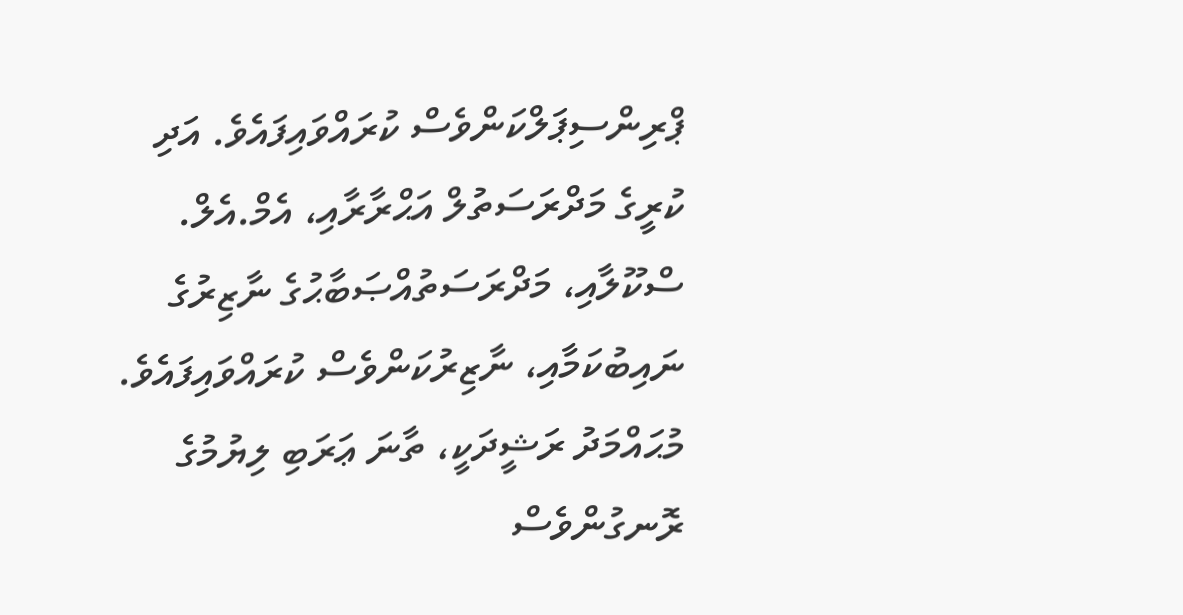ޕްރިންސިޕަލްކަންވެސް ކުރައްވައިފައެވެ. އަދި ކުރީގެ މަދްރަސަތުލް އަޙްރާރާއި، އެމް.އެލް. ސްކޫލާއި، މަދްރަސަތުއްޞަބާޙުގެ ނާޒިރުގެ ނައިބުކަމާއި، ނާޒިރުކަންވެސް ކުރައްވައިފައެވެ.
މުޙައްމަދު ރަޝީދަކީ، ތާނަ ޢަރަބި ލިޔުމުގެ ރޮނގުންވެސް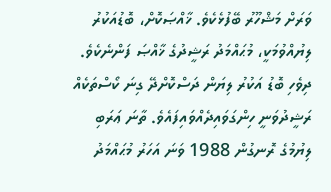ވަރަށް މަޝްހޫރު ބޭފުޅެކެވެ. ޚާއްޞަކޮށް، ބޮޑުއަކުރު ލިޔުއްވުމަކީ، މުޙައްމަދު ރަޝީދުގެ ޚާއްޞަ ފަންނެކެވެ. ދިވެހި ބޮޑު އަކުރު ލިޔަން ދަސްކޮށްދޭ ގިނަ ކޯސްތަކެއް ރަޝީދުވަނީ ހިންގަވައިދެއްވައިފައެވެ. ތާނަ ޢަރަބި ލިޔުމުގެ ރޮނގުން 1988 ވަނަ އަހަރު މުޙައްމަދު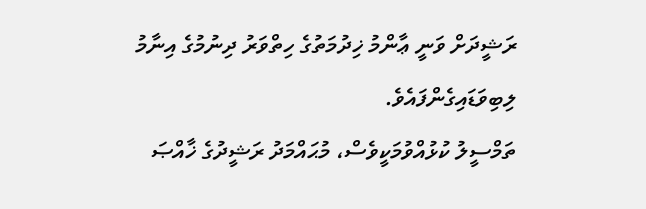ރަޝީދަށް ވަނީ ޢާންމު ޚިދުމަތުގެ ހިތްވަރު ދިނުމުގެ އިނާމު ލިބިވަޑައިގެންފައެވެ.
ތަމްސީލު ކުޅުއްވުމަކީވެސް، މުޙައްމަދު ރަޝީދުގެ ޚާއްޞަ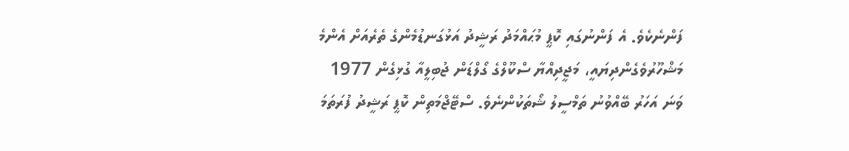ފަންނެކެވެ. އެ ފަންނުގައި ކޮޕީ މުޙައްމަދު ރަޝީދު އަޅުގަނޑުމެންގެ ތެރެއަށް އެންމެ މަޝްހޫރުވެގެންދިޔައީ، މަޖީދިއްޔާ ސްކޫލްގެ ގޯލްޑަން ޖުބިލީއާ ގުޅިގެން 1977 ވަނަ އަހަރު ބޭއްވުނު ތަމްސީލު ޝޯތަކުންނެވެ. ސްޓޭޖްމަތިން ކޮޕީ ރަޝީދު ފުރަތަމަ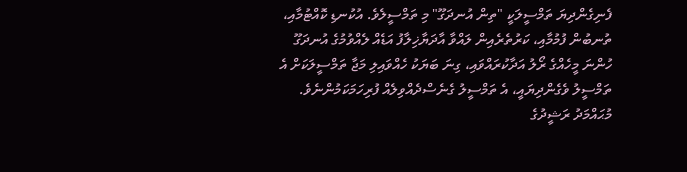ފެނިގެންދިޔަ ތަމްސީލަކީ "ތިން އުނދަގޫ" މި ތަމްސީލެވެ. އުކުނޑި ކޮއްޓުމާއި، ތުނބުން ފުމުމާއި، ކަރުތެރެއިން ލައްވާ އާދަޔާޚިލާފު އަޑެއް ލެއްވުމުގެ އުނދަގޫ ހުންނަ މީހެއްގެ ރޯލު އަދާކުރައްވައި، ގިނަ ބަޔަކު ހެއްވައިލި މަޖާ ތަމްސީލަކަށް އެ ތަމްސީލު ވެގެންދިޔައީ، އެ ތަމްސީލު ގެނެސްދެއްވިލެއް ފުރިހަމަކަމުންނެވެ. މުޙައްމަދު ރަޝީދުގެ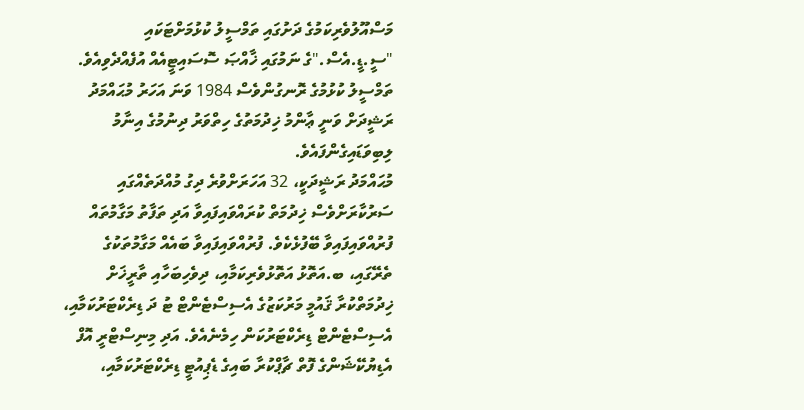މަސްއޫލުވެރިކަމުގެ ދަށުގައި ތަމްސީލު ކުޅުމަށްޓަކައި "ސީ.ޑީ.އެސް."ގެ ނަމުގައި ޚާއްޞަ ސޮސައިޓީއެއް އުފެއްދެވިއެވެ. ތަމްސީލު ކުޅުމުގެ ރޮނގުންވެސް 1984 ވަނަ އަހަރު މުޙައްމަދު ރަޝީދަށް ވަނީ ޢާންމު ޚިދުމަތުގެ ހިތްވަރު ދިނުމުގެ އިނާމު ލިބިވަޑައިގެންފައެވެ.
މުޙައްމަދު ރަޝީދަކީ، 32 އަހަރަށްވުރެ ދިގު މުއްދަތެއްގައި ސަރުކާރަށްވެސް ޚިދުމަތް ކުރައްވައިފައިވާ އަދި ތަފާތު މަގާމުތައް ފުރުއްވައިފައިވާ ބޭފުޅެކެވެ. ފުރުއްވައިފައިވާ ބައެއް މަގާމުތަކުގެ ތެރޭގައި، ބ.އަތޮޅު އަތޮޅުވެރިކަމާއި، ދިވެހިބަހާއި ތާރީޚަށް ޚިދުމަތްކުރާ ޤައުމީ މަރުކަޒުގެ އެސިސްޓެންޓް ޓު ދަ ޑިރެކްޓަރުކަމާއި، އެސިސްޓެންޓް ޑިރެކްޓަރުކަން ހިމެނެއެވެ. އަދި މިނިސްޓްރީ އޮފް އެޑިޔުކޭޝަންގެ ފޮތް ޗާޕްކުރާ ބައިގެ ޑެޕިއުޓީ ޑިރެކްޓަރުކަމާއި،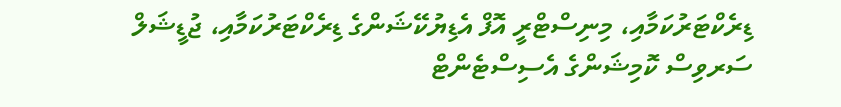ޑިރެކްޓަރުކަމާއި، މިނިސްޓްރީ އޮފް އެޑިޔުކޭޝަންގެ ޑިރެކްޓަރުކަމާއި، ޖުޑީޝަލް ސަރވިސް ކޮމިޝަންގެ އެސިސްޓެންޓް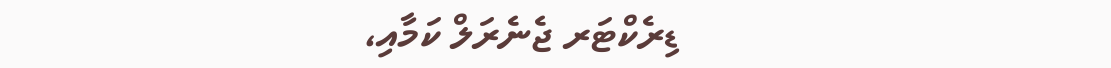ޑިރެކްޓަރ ޖެނެރަލް ކަމާއި،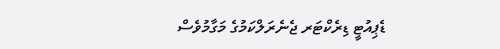ޑެޕިއުޓީ ޑިރެކްޓަރ ޖެނެރަލްކަމުގެ މަގާމުވެސް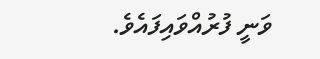ވަނީ ފުރުއްވައިފައެވެ.